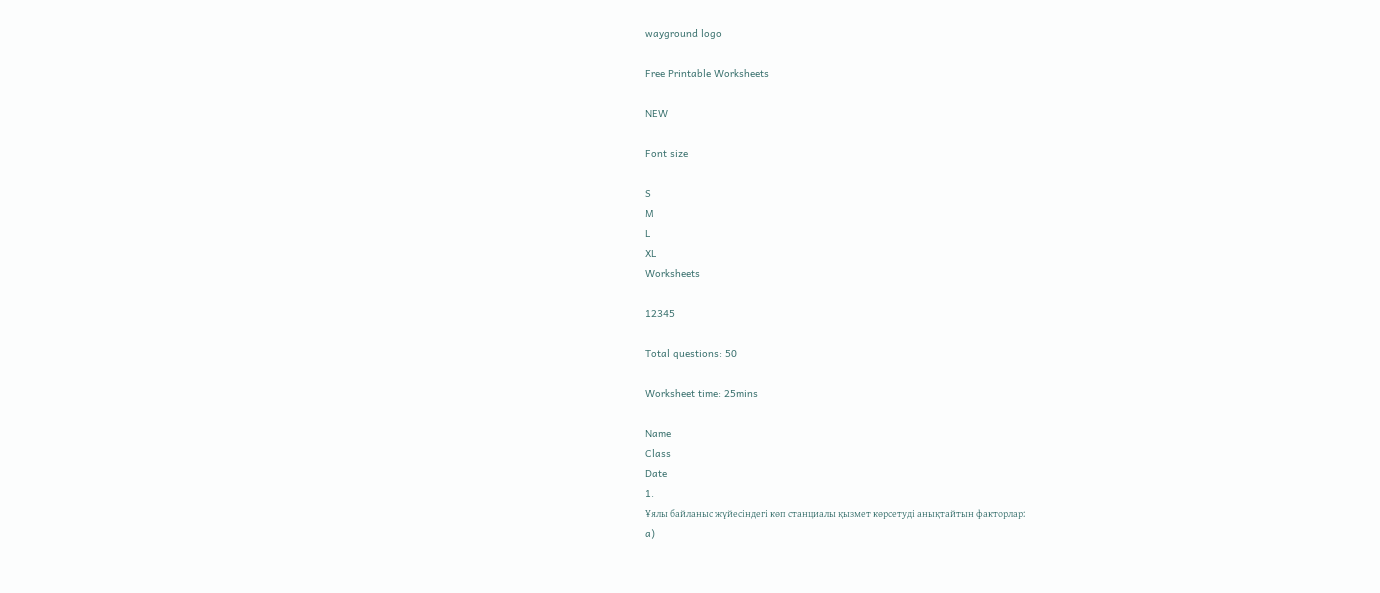wayground logo

Free Printable Worksheets

NEW

Font size

S
M
L
XL
Worksheets

12345

Total questions: 50

Worksheet time: 25mins

Name
Class
Date
1.
Ұялы байланыс жүйесіндегі көп станциалы қызмет көрсетуді анықтайтын факторлар:
a)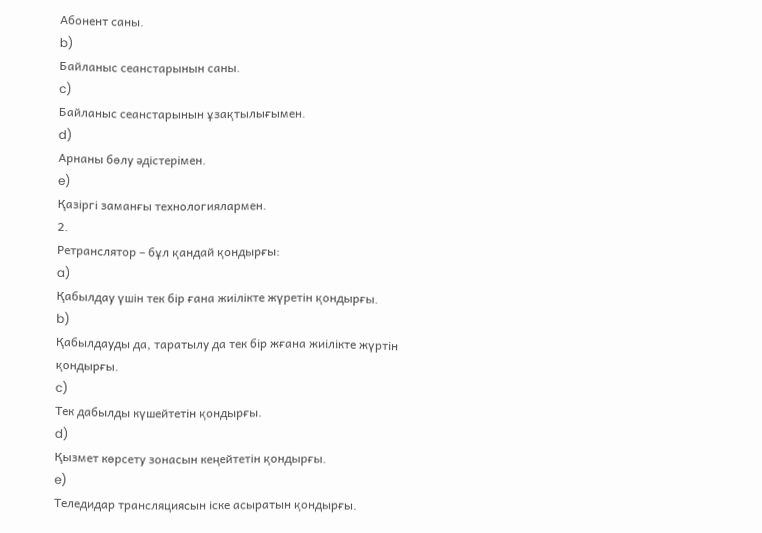Абонент саны.
b)
Байланыс сеанстарынын саны.
c)
Байланыс сеанстарынын ұзақтылығымен.
d)
Арнаны бөлу әдістерімен.
e)
Қазіргі заманғы технологиялармен.
2.
Ретранслятор – бұл қандай қондырғы:
a)
Қабылдау үшін тек бір ғана жиілікте жүретін қондырғы.
b)
Қабылдауды да, таратылу да тек бір жғана жиілікте жүртін қондырғы.
c)
Тек дабылды күшейтетін қондырғы.
d)
Қызмет көрсету зонасын кеңейтетін қондырғы.
e)
Теледидар трансляциясын іске асыратын қондырғы.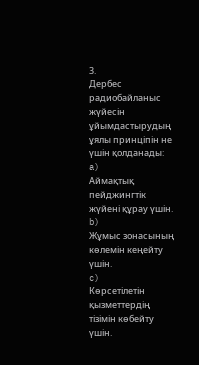3.
Дербес радиобайланыс жүйесін ұйымдастырудың ұялы принціпін не үшін қолданады:
a)
Аймақтық пейджингтік жүйені құрау үшін.
b)
Жұмыс зонасының көлемін кеңейту үшін.
c)
Көрсетілетін қызметтердің тізімін көбейту үшін.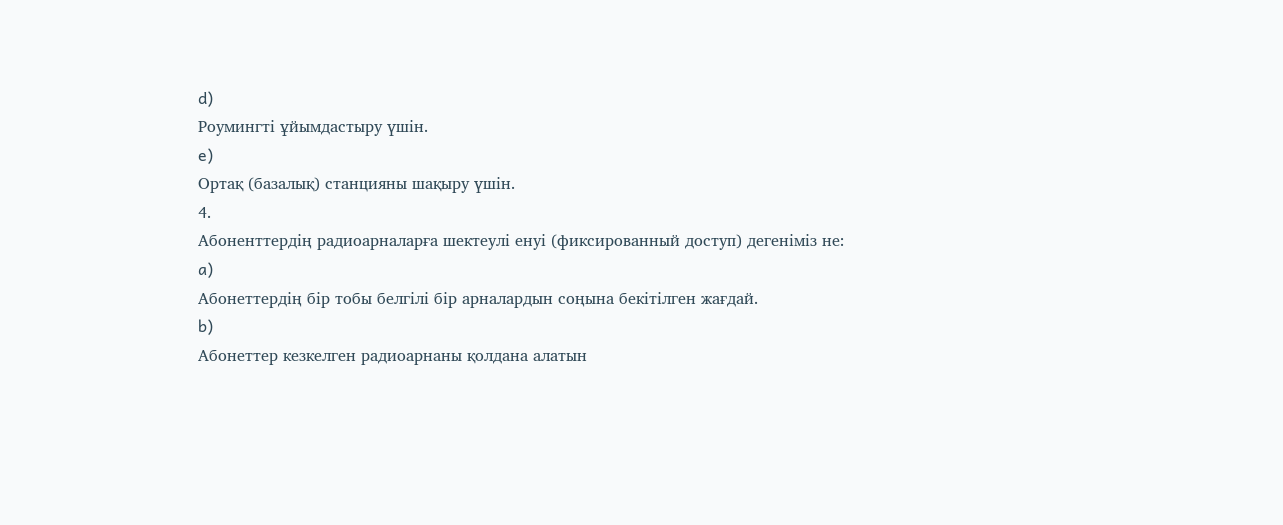d)
Роумингті ұйымдастыру үшін.
e)
Ортақ (базалық) станцияны шақыру үшін.
4.
Абоненттердің радиоарналарға шектеулі енуі (фиксированный доступ) дегеніміз не:
a)
Абонеттердің бір тобы белгілі бір арналардын соңына бекітілген жағдай.
b)
Абонеттер кезкелген радиоарнаны қолдана алатын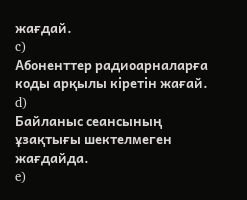жағдай.
c)
Абоненттер радиоарналарға коды арқылы кіретін жағай.
d)
Байланыс сеансының ұзақтығы шектелмеген жағдайда.
e)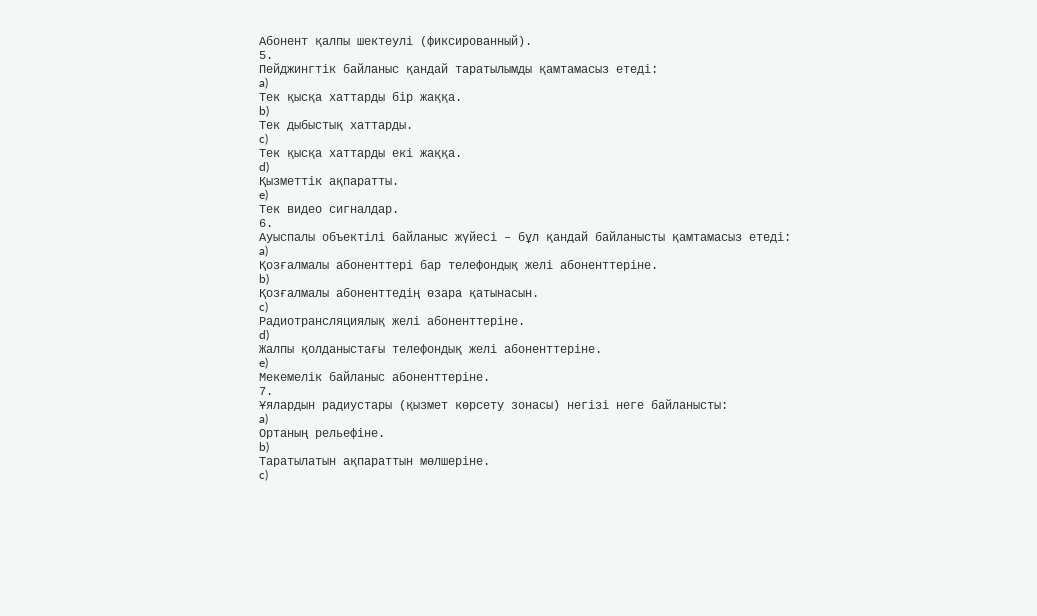Абонент қалпы шектеулі (фиксированный).
5.
Пейджингтік байланыс қандай таратылымды қамтамасыз етеді:
a)
Тек қысқа хаттарды бір жаққа.
b)
Тек дыбыстық хаттарды.
c)
Тек қысқа хаттарды екі жаққа.
d)
Қызметтік ақпаратты.
e)
Тек видео сигналдар.
6.
Ауыспалы объектілі байланыс жүйесі – бұл қандай байланысты қамтамасыз етеді:
a)
Қозғалмалы абоненттері бар телефондық желі абоненттеріне.
b)
Қозғалмалы абоненттедің өзара қатынасын.
c)
Радиотрансляциялық желі абоненттеріне.
d)
Жалпы қолданыстағы телефондық желі абоненттеріне.
e)
Мекемелік байланыс абоненттеріне.
7.
Ұялардын радиустары (қызмет көрсету зонасы) негізі неге байланысты:
a)
Ортаның рельефіне.
b)
Таратылатын ақпараттын мөлшеріне.
c)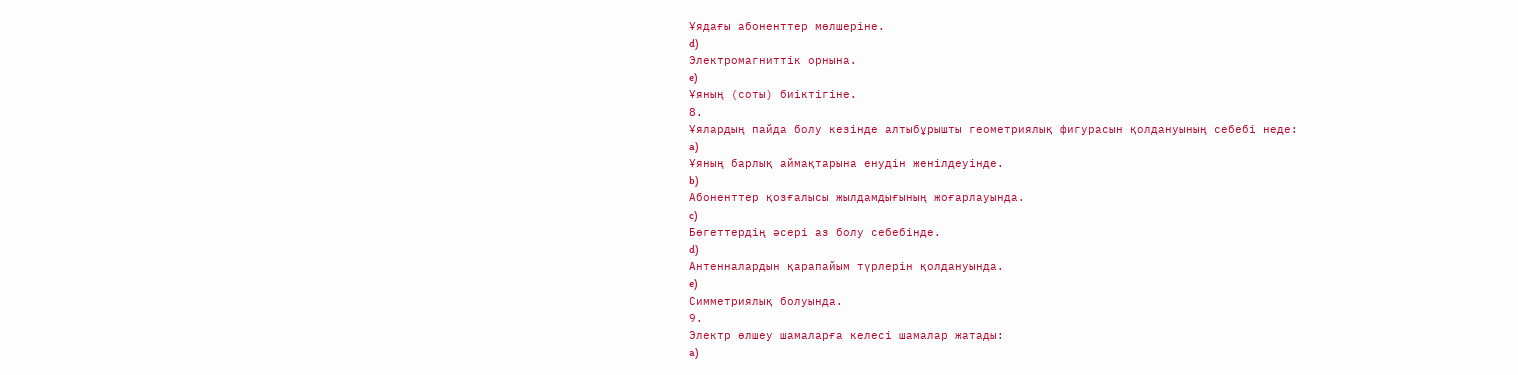Ұядағы абоненттер мөлшеріне.
d)
Электромагниттік орнына.
e)
Ұяның (соты) биіктігіне.
8.
Ұялардың пайда болу кезінде алтыбұрышты геометриялық фигурасын қолдануының себебі неде:
a)
Ұяның барлық аймақтарына енудін женілдеуінде.
b)
Абоненттер қозғалысы жылдамдығының жоғарлауында.
c)
Бөгеттердің әсері аз болу себебінде.
d)
Антенналардын қарапайым түрлерін қолдануында.
e)
Симметриялық болуында.
9.
Электр өлшеу шамаларға келесі шамалар жатады:
a)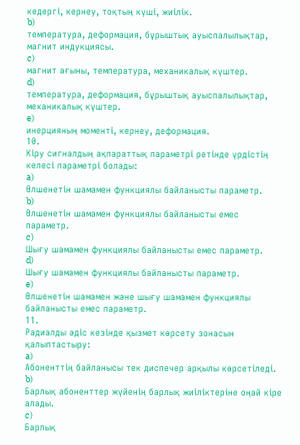кедергі, кернеу, тоқтың күші, жиілік.
b)
температура, деформация, бұрыштық ауыспалылықтар, магнит индукциясы.
c)
магнит ағыны, температура, механикалық күштер.
d)
температура, деформация, бұрыштық ауыспалылықтар, механикалық күштер.
e)
инерцияның моменті, кернеу, деформация.
10.
Кіру сигналдың ақпараттық параметрі ретінде үрдістің келесі параметрі болады:
a)
Өлшенетін шамамен функциялы байланысты параметр.
b)
Өлшенетін шамамен функциялы байланысты емес параметр.
c)
Шығу шамамен функциялы байланысты емес параметр.
d)
Шығу шамамен функциялы байланысты параметр.
e)
Өлшенетін шамамен және шығу шамамен функциялы байланысты емес параметр.
11.
Радиалды әдіс кезінде қызмет көрсету зонасын қалыптастыру:
a)
Абоненттің байланысы тек диспечер арқылы көрсетіледі.
b)
Барлық абоненттер жүйенің барлық жиіліктеріне оңай кіре алады.
c)
Барлық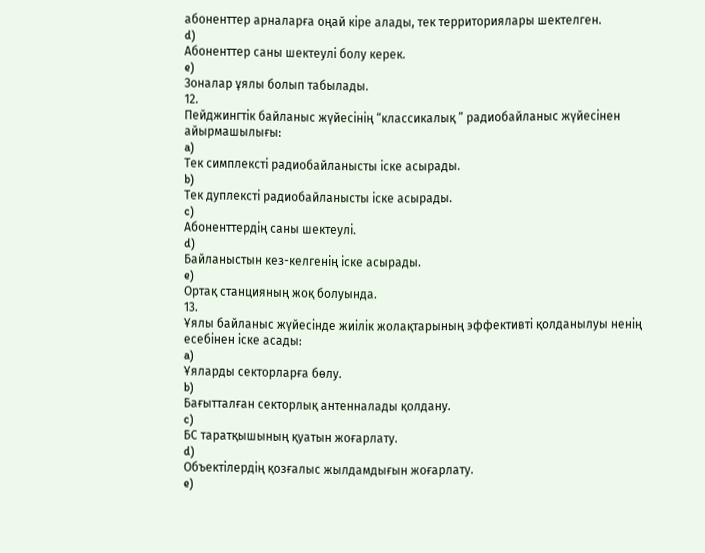абоненттер арналарға оңай кіре алады, тек территориялары шектелген.
d)
Абоненттер саны шектеулі болу керек.
e)
Зоналар ұялы болып табылады.
12.
Пейджингтік байланыс жүйесінің “классикалық ” радиобайланыс жүйесінен айырмашылығы:
a)
Тек симплексті радиобайланысты іске асырады.
b)
Тек дуплексті радиобайланысты іске асырады.
c)
Абоненттердің саны шектеулі.
d)
Байланыстын кез-келгенің іске асырады.
e)
Ортақ станцияның жоқ болуында.
13.
Ұялы байланыс жүйесінде жиілік жолақтарының эффективті қолданылуы ненің есебінен іске асады:
a)
Ұяларды секторларға бөлу.
b)
Бағытталған секторлық антенналады қолдану.
c)
БС таратқышының қуатын жоғарлату.
d)
Объектілердің қозғалыс жылдамдығын жоғарлату.
e)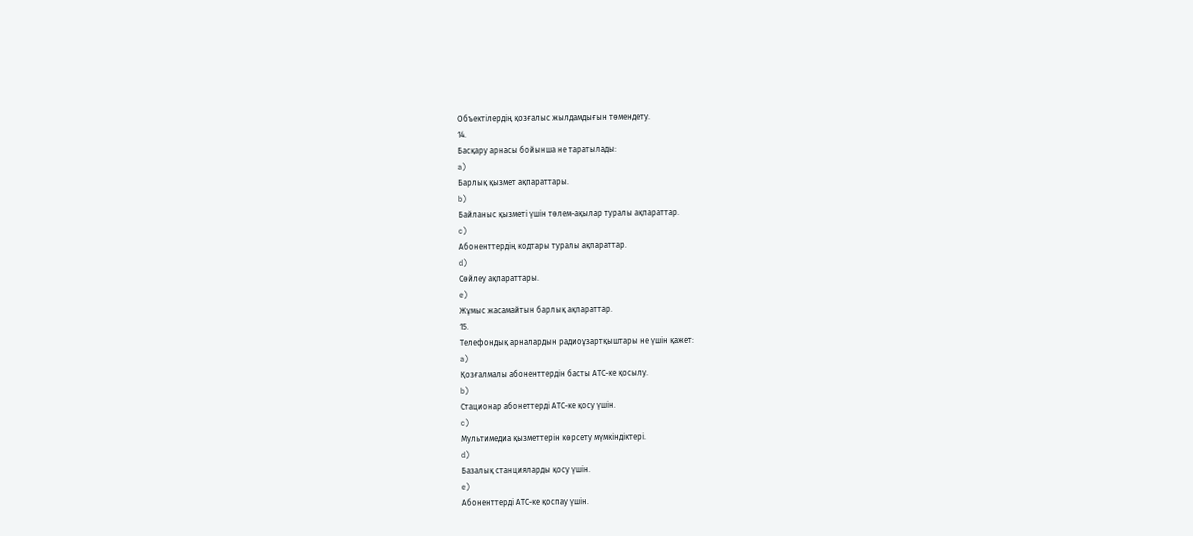Объектілердің қозғалыс жылдамдығын төмендету.
14.
Басқару арнасы бойынша не таратылады:
a)
Барлық қызмет ақпараттары.
b)
Байланыс қызметі үшін төлем-ақылар туралы ақпараттар.
c)
Абоненттердің кодтары туралы ақпараттар.
d)
Сөйлеу ақпараттары.
e)
Жұмыс жасамайтын барлық ақпараттар.
15.
Телефондық арналардын радиоұзартқыштары не үшін қажет:
a)
Қозғалмалы абоненттердін басты АТС-ке қосылу.
b)
Стационар абонеттерді АТС-ке қосу үшін.
c)
Мультимедиа қызметтерін көрсету мүмкіндіктері.
d)
Базалық станцияларды қосу үшін.
e)
Абоненттерді АТС-ке қоспау үшін.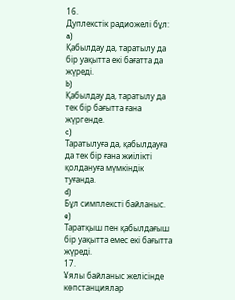16.
Дуплекстік радиожелі бұл:
a)
Қабылдау да, таратылу да бір уақытта екі бағатта да жүреді.
b)
Қабылдау да, таратылу да тек бір бағытта ғана жүргенде.
c)
Таратылуға да, қабылдауға да тек бір ғана жиілікті қолдануға мүмкіндік туғанда.
d)
Бұл симплексті байланыс.
e)
Таратқыш пен қабылдағыш бір уақытта емес екі бағытта жүреді.
17.
Ұялы байланыс желісінде көпстанциялар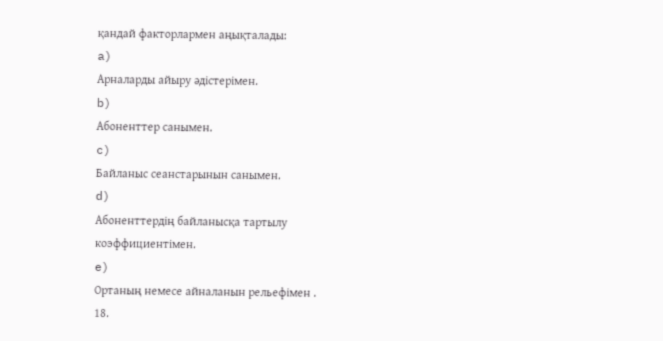қандай факторлармен аңықталады:
a)
Арналарды айыру әдістерімен.
b)
Абоненттер санымен.
c)
Байланыс сеанстарынын санымен.
d)
Абоненттердің байланысқа тартылу коэффициентімен.
e)
Ортаның немесе айналанын рельефімен .
18.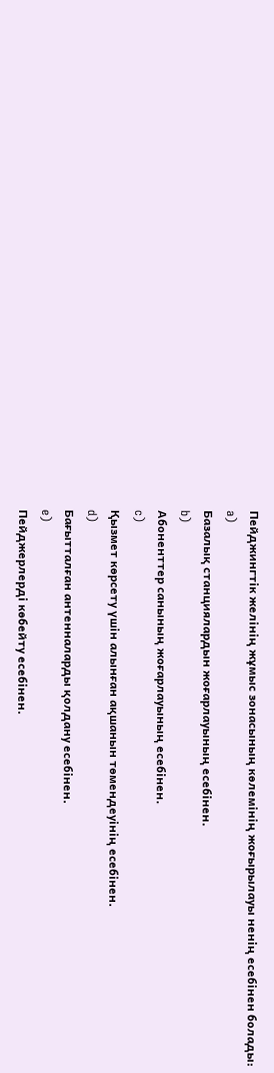Пейджингтік желінің жұмыс зонасының көлемінің жоғырылауы ненің есебінен болады:
a)
Базалық станциялардын жоғарлауының есебінен.
b)
Абоненттер санының жоғарлауының есебінен.
c)
Қызмет көрсету үшін алынған ақшанын төмендеуінің есебінен.
d)
Бағытталған антенналарды қолдану есебінен.
e)
Пейджерлерді көбейту есебінен.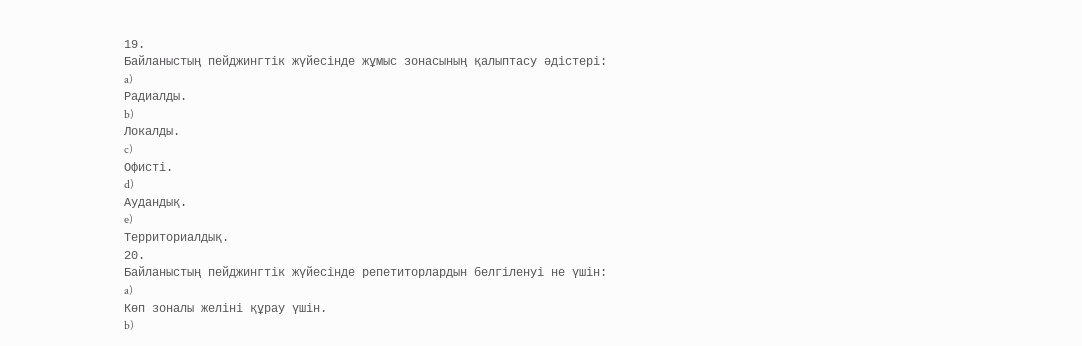19.
Байланыстың пейджингтік жүйесінде жұмыс зонасының қалыптасу әдістері:
a)
Радиалды.
b)
Локалды.
c)
Офисті.
d)
Аудандық.
e)
Территориалдық.
20.
Байланыстың пейджингтік жүйесінде репетиторлардын белгіленуі не үшін:
a)
Көп зоналы желіні құрау үшін.
b)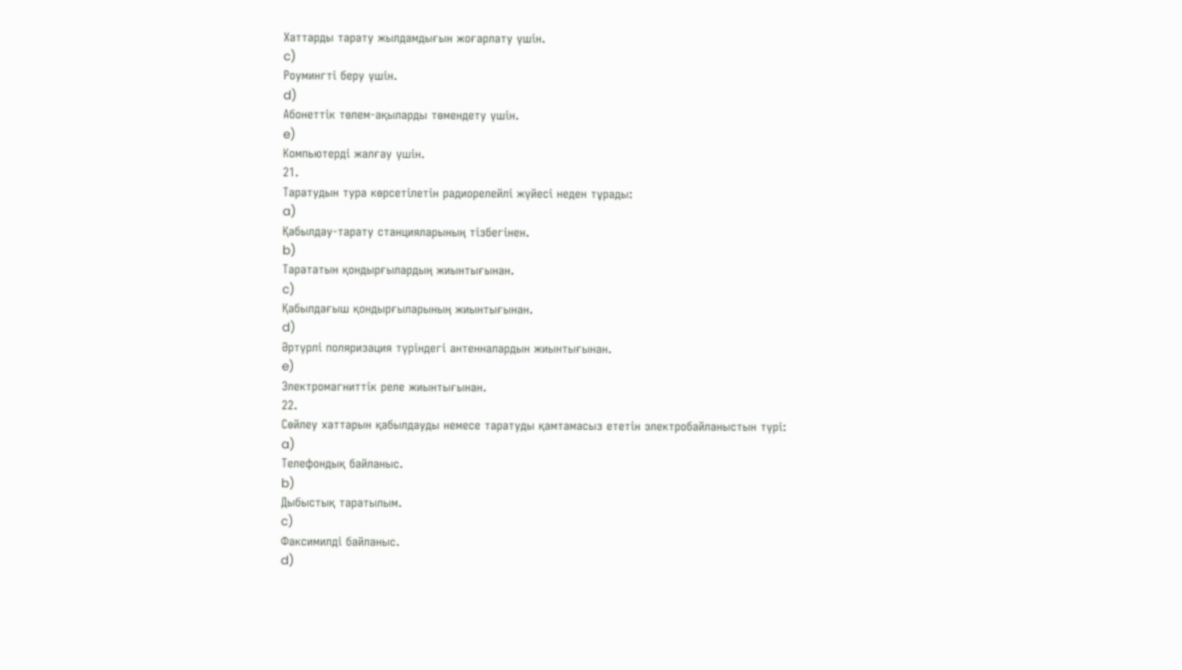Хаттарды тарату жылдамдығын жоғарлату үшін.
c)
Роумингті беру үшін.
d)
Абонеттік төлем-ақыларды төмендету үшін.
e)
Компьютерді жалғау үшін.
21.
Таратудын тура көрсетілетін радиорелейлі жүйесі неден тұрады:
a)
Қабылдау-тарату станцияларының тізбегінен.
b)
Тарататын қондырғылардың жиынтығынан.
c)
Қабылдағыш қондырғыларының жиынтығынан.
d)
Әртүрлі поляризация түріндегі антенналардын жиынтығынан.
e)
Электромагниттік реле жиынтығынан.
22.
Сөйлеу хаттарын қабылдауды немесе таратуды қамтамасыз ететін электробайланыстын түрі:
a)
Телефондық байланыс.
b)
Дыбыстық таратылым.
c)
Факсимилді байланыс.
d)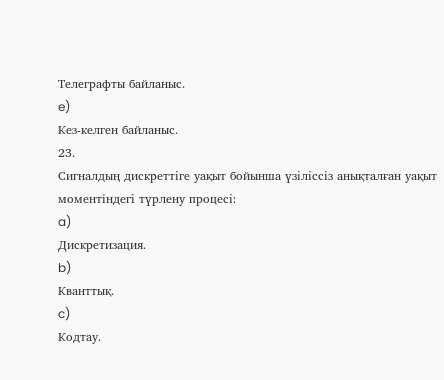Телеграфты байланыс.
e)
Кез-келген байланыс.
23.
Сигналдың дискреттіге уақыт бойынша үзіліссіз анықталған уақыт моментіндегі түрлену процесі:
a)
Дискретизация.
b)
Кванттық.
c)
Кодтау.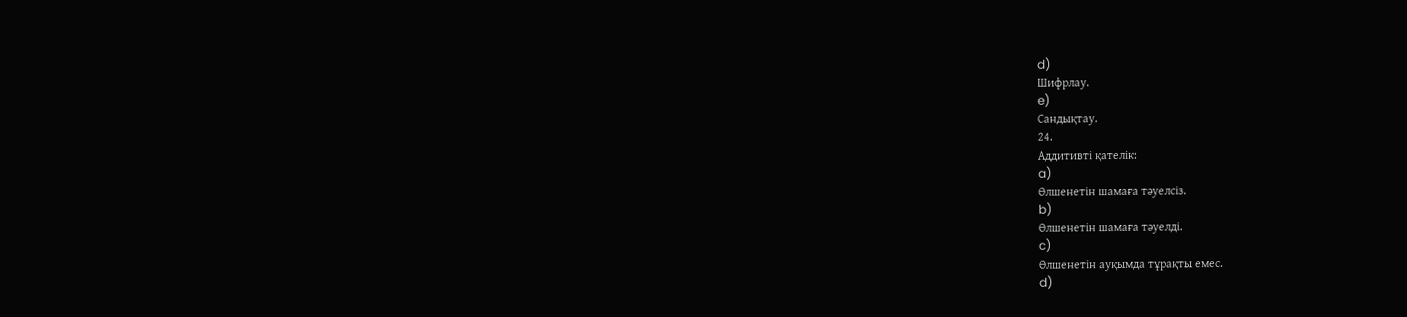d)
Шифрлау.
e)
Сандықтау.
24.
Аддитивті қателік:
a)
Өлшенетін шамаға тәуелсіз.
b)
Өлшенетін шамаға тәуелді.
c)
Өлшенетін ауқымда тұрақты емес.
d)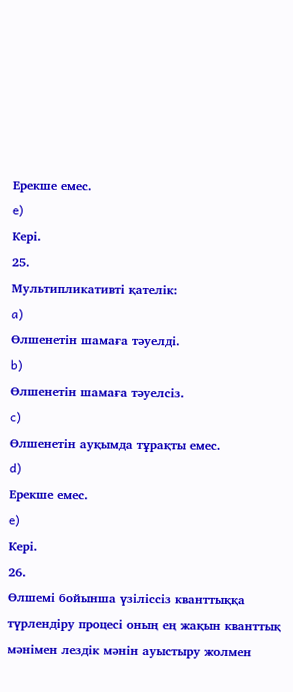Ерекше емес.
e)
Кері.
25.
Мультипликативті қателік:
a)
Өлшенетін шамаға тәуелді.
b)
Өлшенетін шамаға тәуелсіз.
c)
Өлшенетін ауқымда тұрақты емес.
d)
Ерекше емес.
e)
Кері.
26.
Өлшемі бойынша үзіліссіз кванттыққа түрлендіру процесі оның ең жақын кванттық мәнімен лездік мәнін ауыстыру жолмен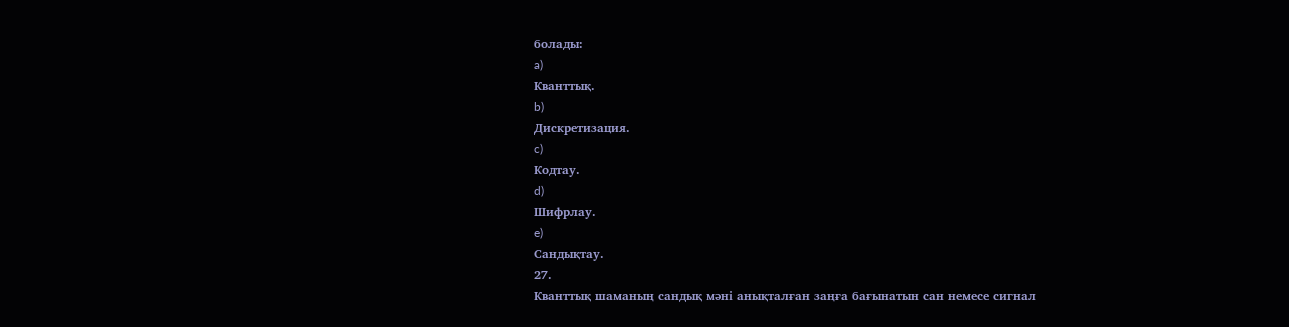болады:
a)
Кванттық.
b)
Дискретизация.
c)
Кодтау.
d)
Шифрлау.
e)
Сандықтау.
27.
Кванттық шаманың сандық мәні анықталған заңға бағынатын сан немесе сигнал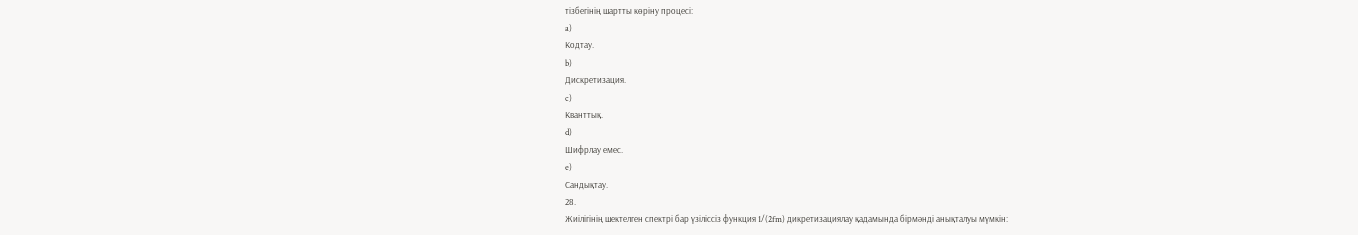тізбегінің шартты көріну процесі:
a)
Кодтау.
b)
Дискретизация.
c)
Кванттық.
d)
Шифрлау емес.
e)
Сандықтау.
28.
Жиілігінің шектелген спектрі бар үзіліссіз функция 1/(2fm) дикретизациялау қадамында бірмәнді анықталуы мүмкін: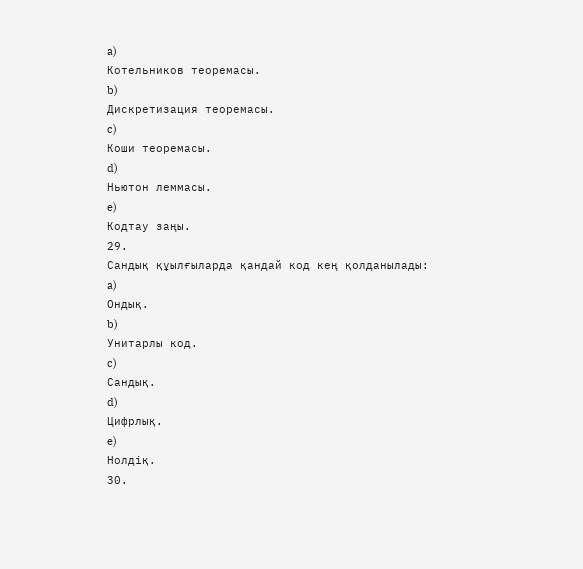a)
Котельников теоремасы.
b)
Дискретизация теоремасы.
c)
Коши теоремасы.
d)
Ньютон леммасы.
e)
Кодтау заңы.
29.
Сандық құылғыларда қандай код кең қолданылады:
a)
Ондық.
b)
Унитарлы код.
c)
Сандық.
d)
Цифрлық.
e)
Нолдіқ.
30.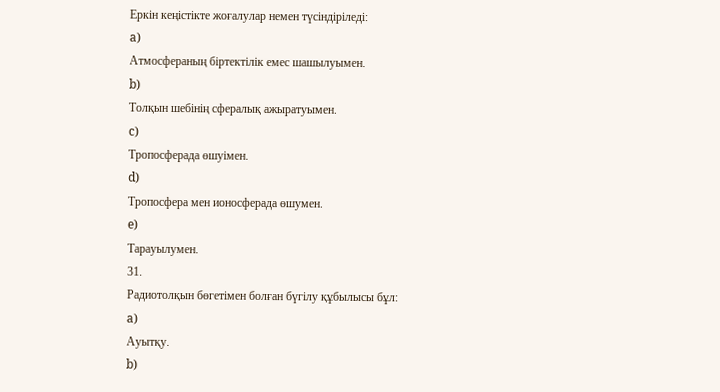Еркін кеңістікте жоғалулар немен түсіндіріледі:
a)
Атмосфераның біртектілік емес шашылуымен.
b)
Толқын шебінің сфералық ажыратуымен.
c)
Тропосферада өшуімен.
d)
Тропосфера мен ионосферада өшумен.
e)
Тарауылумен.
31.
Радиотолқын бөгетімен болған бүгілу құбылысы бұл:
a)
Ауытқу.
b)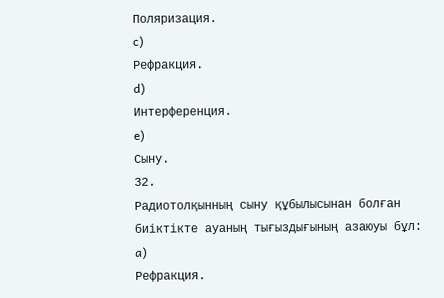Поляризация.
c)
Рефракция.
d)
Интерференция.
e)
Сыну.
32.
Радиотолқынның сыну құбылысынан болған биіктікте ауаның тығыздығының азаюуы бұл:
a)
Рефракция.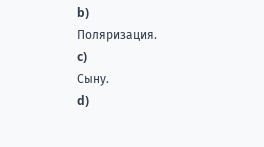b)
Поляризация.
c)
Сыну.
d)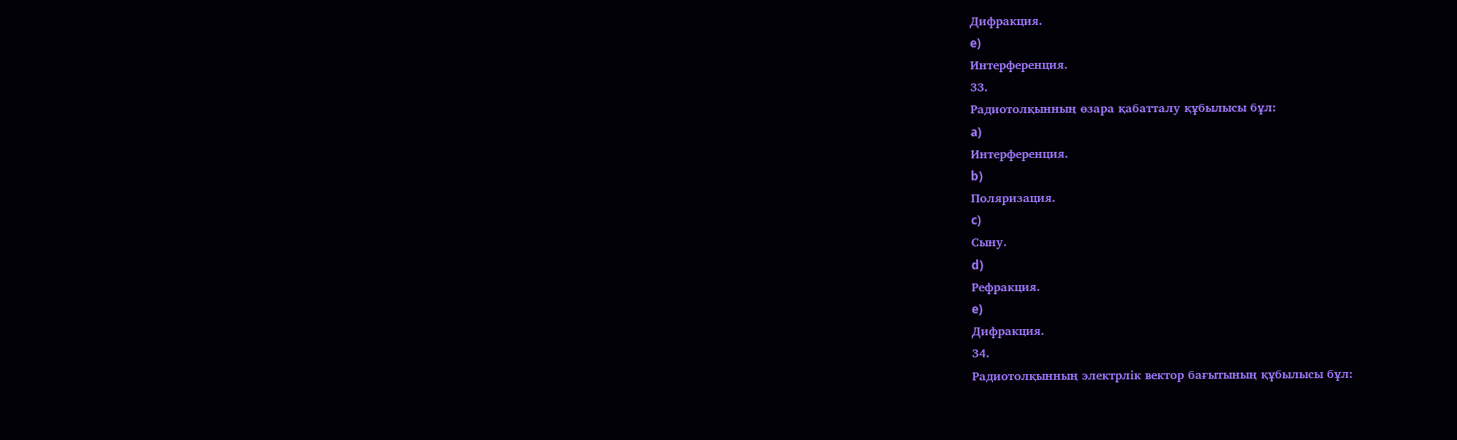Дифракция.
e)
Интерференция.
33.
Радиотолқынның өзара қабатталу құбылысы бұл:
a)
Интерференция.
b)
Поляризация.
c)
Сыну.
d)
Рефракция.
e)
Дифракция.
34.
Радиотолқынның электрлік вектор бағытының құбылысы бұл: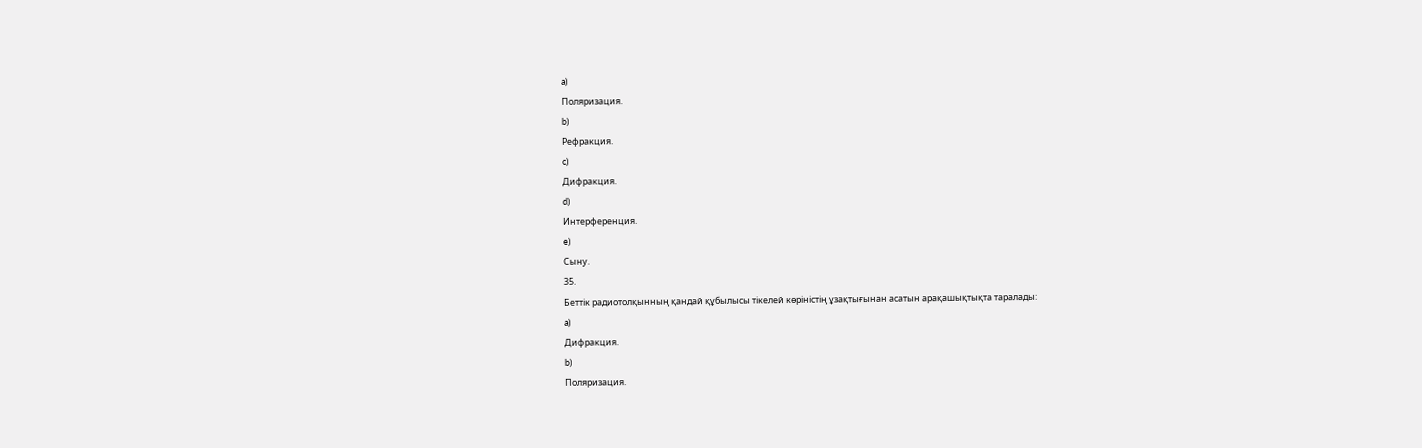a)
Поляризация.
b)
Рефракция.
c)
Дифракция.
d)
Интерференция.
e)
Сыну.
35.
Беттік радиотолқынның қандай құбылысы тікелей көріністің ұзақтығынан асатын арақашықтықта таралады:
a)
Дифракция.
b)
Поляризация.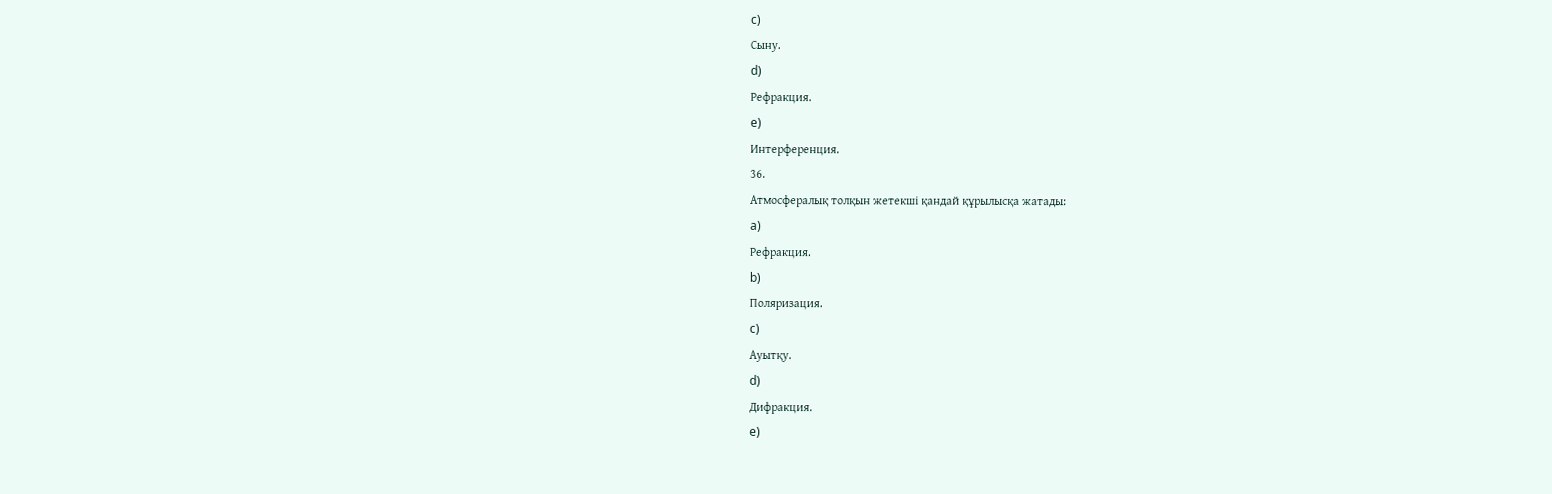c)
Сыну.
d)
Рефракция.
e)
Интерференция.
36.
Атмосфералық толқын жетекші қандай құрылысқа жатады:
a)
Рефракция.
b)
Поляризация.
c)
Ауытқу.
d)
Дифракция.
e)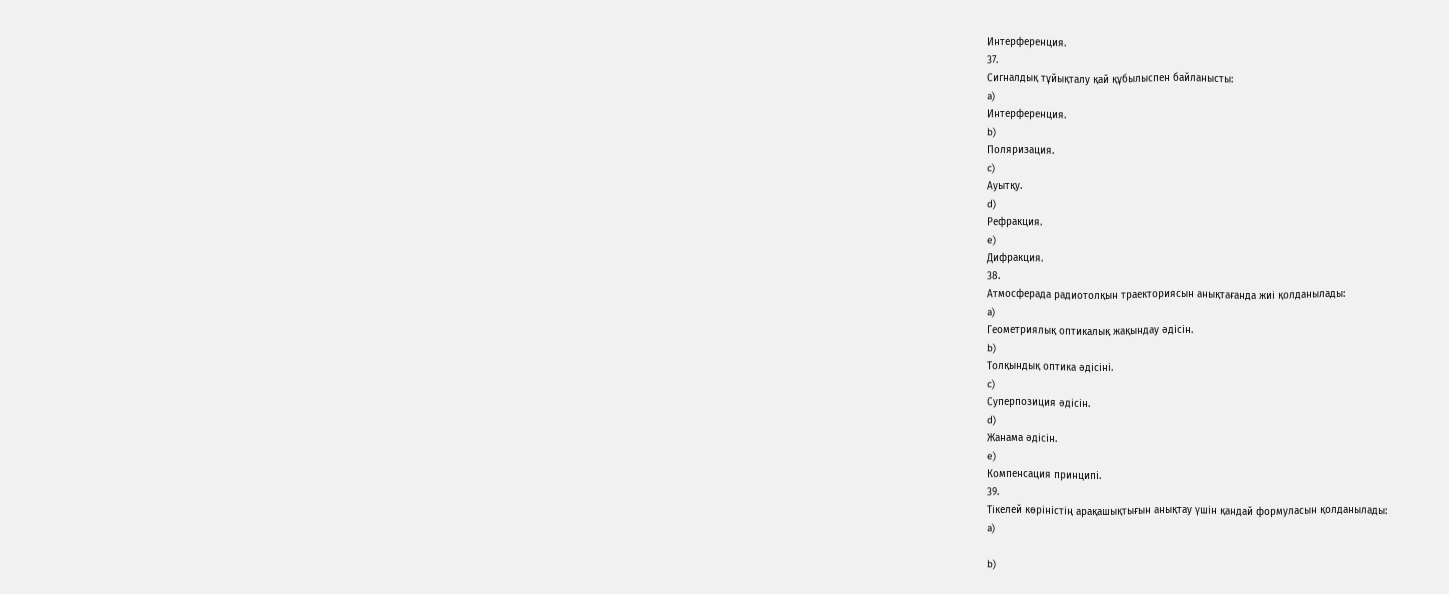Интерференция.
37.
Сигналдық тұйықталу қай құбылыспен байланысты:
a)
Интерференция.
b)
Поляризация.
c)
Ауытқу.
d)
Рефракция.
e)
Дифракция.
38.
Атмосферада радиотолқын траекториясын анықтағанда жиі қолданылады:
a)
Геометриялық оптикалық жақындау әдісін.
b)
Толқындық оптика әдісіні.
c)
Суперпозиция әдісін.
d)
Жанама әдісін.
e)
Компенсация принципі.
39.
Тікелей көріністің арақашықтығын анықтау үшін қандай формуласын қолданылады:
a)

b)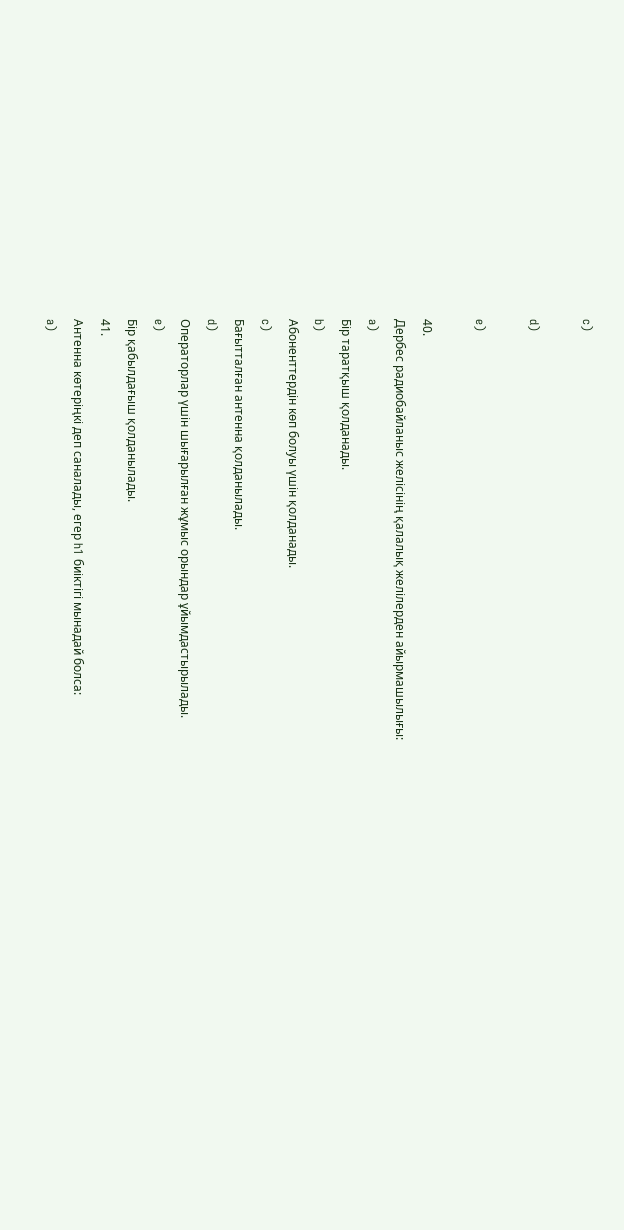c)

d)

e)

40.
Дербес радиобайланыс желісінің қалалық желілерден айырмашылығы:
a)
Бір таратқыш қолданады.
b)
Абоненттердін көп болуы үшін қолданады.
c)
Бағытталған антенна қолданылады.
d)
Операторлар үшін шығарылған жұмыс орындар ұйымдастырылады.
e)
Бір қабылдағыш қолданылады.
41.
Антенна көтеріңкі деп саналады, егер h1 биіктігі мынадай болса:
a)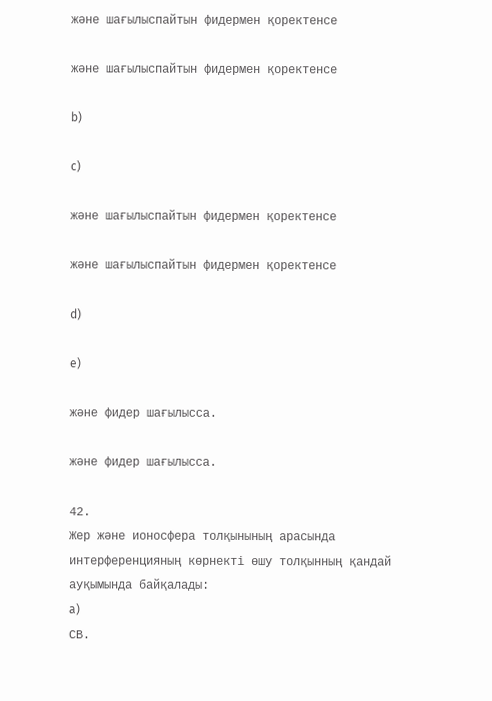және шағылыспайтын фидермен қоректенсе

және шағылыспайтын фидермен қоректенсе

b)

c)

және шағылыспайтын фидермен қоректенсе

және шағылыспайтын фидермен қоректенсе

d)

e)

және фидер шағылысса.

және фидер шағылысса.

42.
Жер және ионосфера толқынының арасында интерференцияның көрнекті өшу толқынның қандай ауқымында байқалады:
a)
СВ.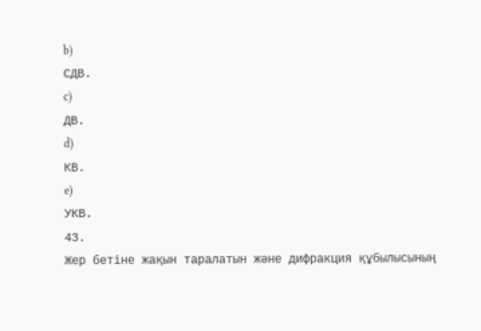b)
СДВ.
c)
ДВ.
d)
КВ.
e)
УКВ.
43.
Жер бетіне жақын таралатын және дифракция құбылысының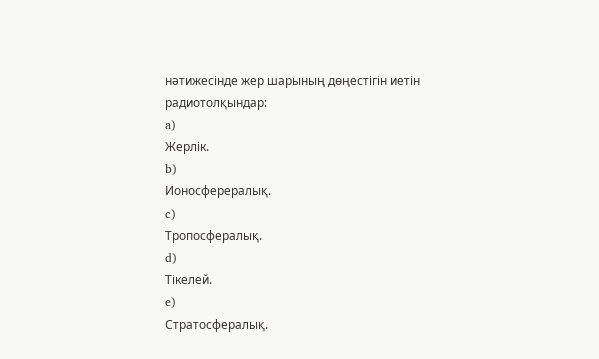нәтижесінде жер шарының дөңестігін иетін радиотолқындар:
a)
Жерлік.
b)
Ионосферералық.
c)
Тропосфералық.
d)
Тікелей.
e)
Стратосфералық.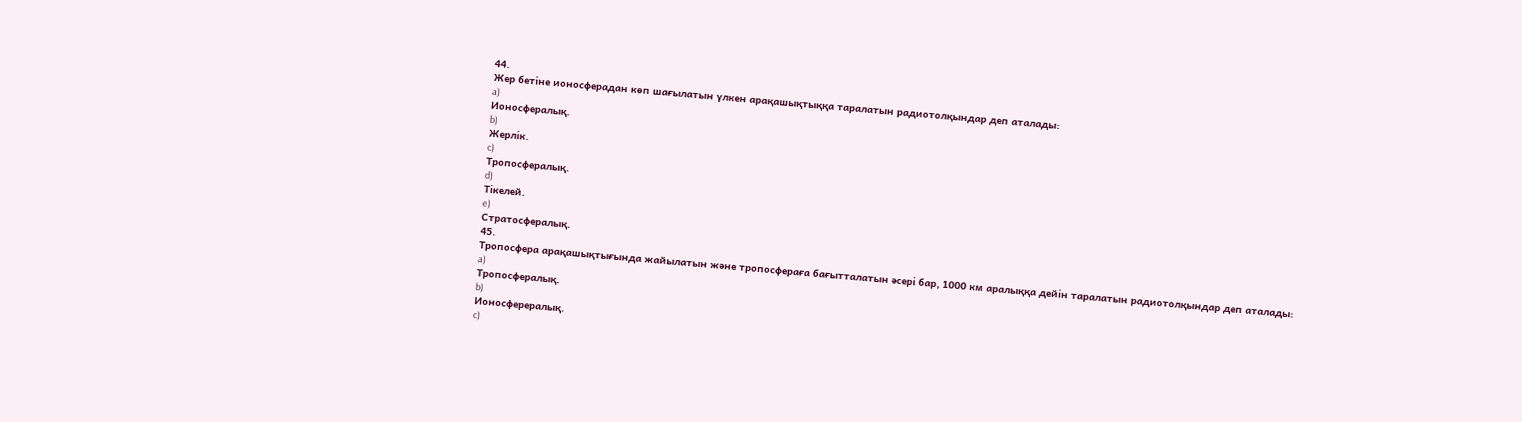44.
Жер бетіне ионосферадан көп шағылатын үлкен арақашықтыққа таралатын радиотолқындар деп аталады:
a)
Ионосфералық.
b)
Жерлік.
c)
Тропосфералық.
d)
Тікелей.
e)
Стратосфералық.
45.
Тропосфера арақашықтығында жайылатын және тропосфераға бағытталатын әсері бар, 1000 км аралыққа дейін таралатын радиотолқындар деп аталады:
a)
Тропосфералық.
b)
Ионосферералық.
c)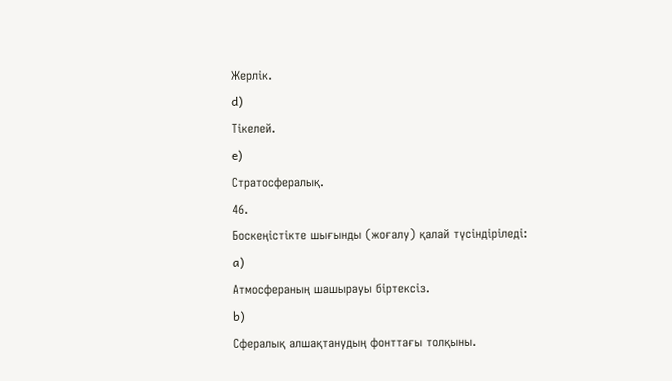Жерлік.
d)
Тікелей.
e)
Стратосфералық.
46.
Боскеңістікте шығынды (жоғалу) қалай түсіндіріледі:
a)
Атмосфераның шашырауы біртексіз.
b)
Сфералық алшақтанудың фонттағы толқыны.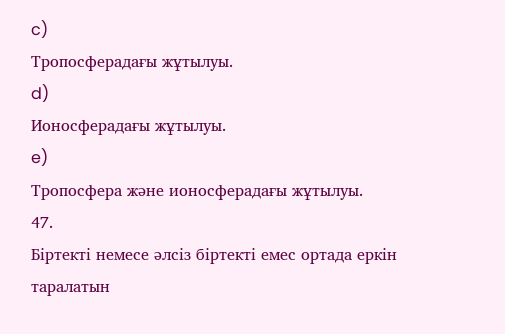c)
Тропосферадағы жұтылуы.
d)
Ионосферадағы жұтылуы.
e)
Тропосфера және ионосферадағы жұтылуы.
47.
Біртекті немесе әлсіз біртекті емес ортада еркін таралатын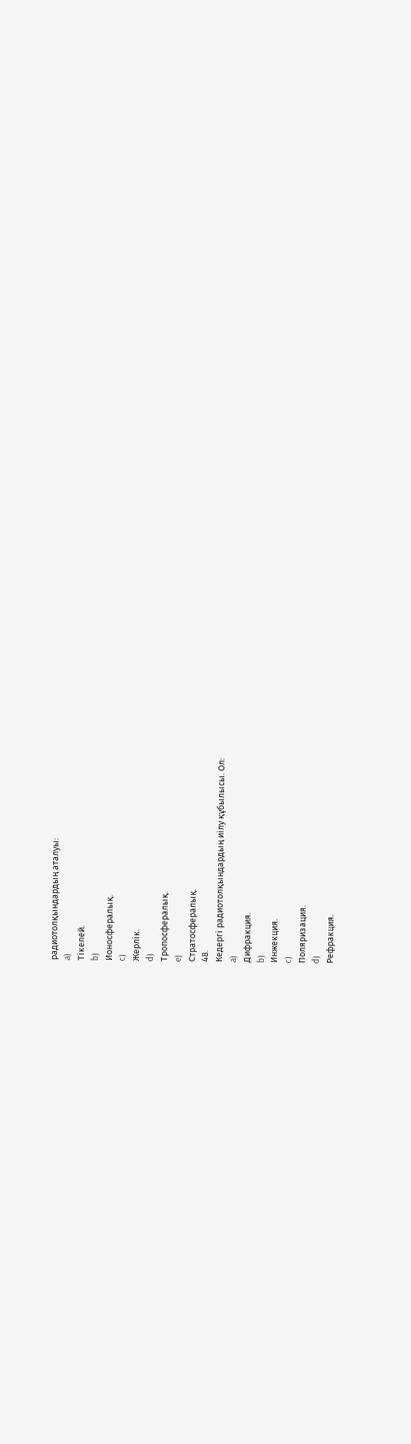радиотолқындардың аталуы:
a)
Тікелей.
b)
Ионосфералық.
c)
Жерлік.
d)
Тропосфералық.
e)
Стратосфералық.
48.
Кедергі радиотолқындардың иілу құбылысы. Ол:
a)
Дифракция.
b)
Инжекция.
c)
Поляризация.
d)
Рефракция.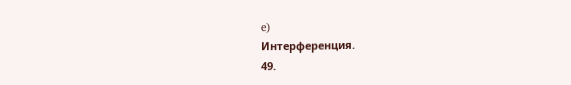e)
Интерференция.
49.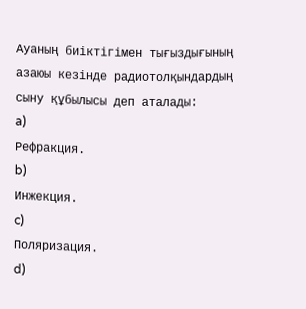Ауаның биіктігімен тығыздығының азаюы кезінде радиотолқындардың сыну құбылысы деп аталады:
a)
Рефракция.
b)
Инжекция.
c)
Поляризация.
d)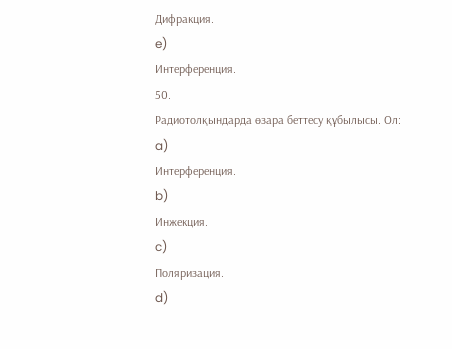Дифракция.
e)
Интерференция.
50.
Радиотолқындарда өзара беттесу құбылысы. Ол:
a)
Интерференция.
b)
Инжекция.
c)
Поляризация.
d)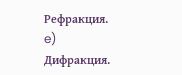Рефракция.
e)
Дифракция.